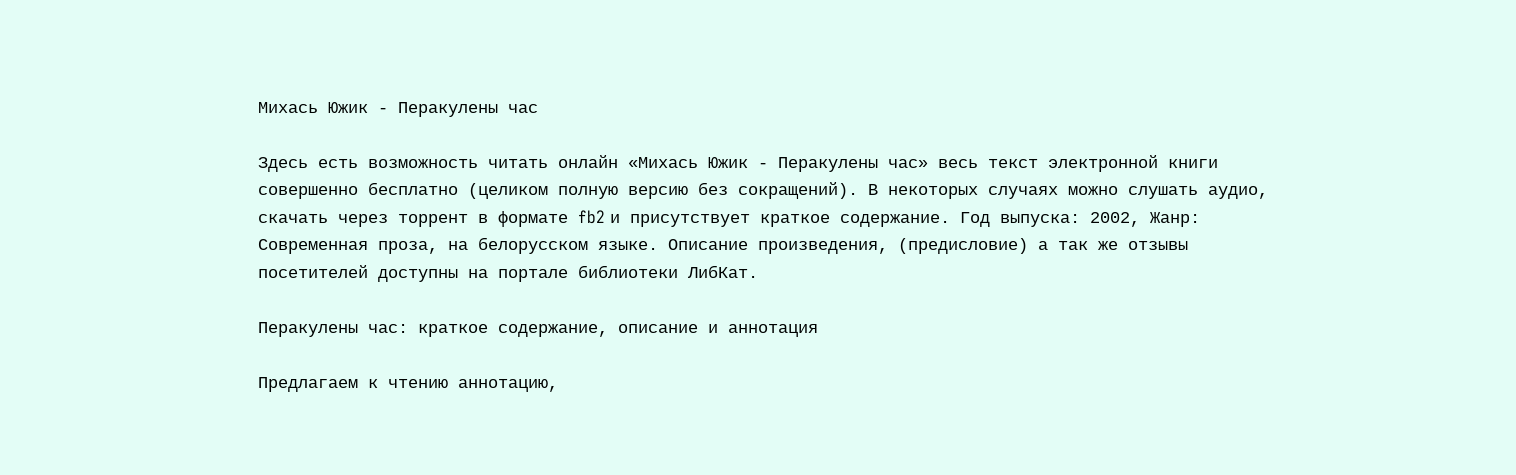Михась Южик - Перакулены час

Здесь есть возможность читать онлайн «Михась Южик - Перакулены час» весь текст электронной книги совершенно бесплатно (целиком полную версию без сокращений). В некоторых случаях можно слушать аудио, скачать через торрент в формате fb2 и присутствует краткое содержание. Год выпуска: 2002, Жанр: Современная проза, на белорусском языке. Описание произведения, (предисловие) а так же отзывы посетителей доступны на портале библиотеки ЛибКат.

Перакулены час: краткое содержание, описание и аннотация

Предлагаем к чтению аннотацию,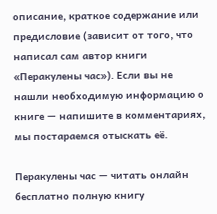описание, краткое содержание или предисловие (зависит от того, что написал сам автор книги «Перакулены час»). Если вы не нашли необходимую информацию о книге — напишите в комментариях, мы постараемся отыскать её.

Перакулены час — читать онлайн бесплатно полную книгу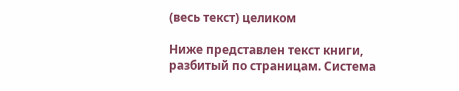(весь текст) целиком

Ниже представлен текст книги, разбитый по страницам. Система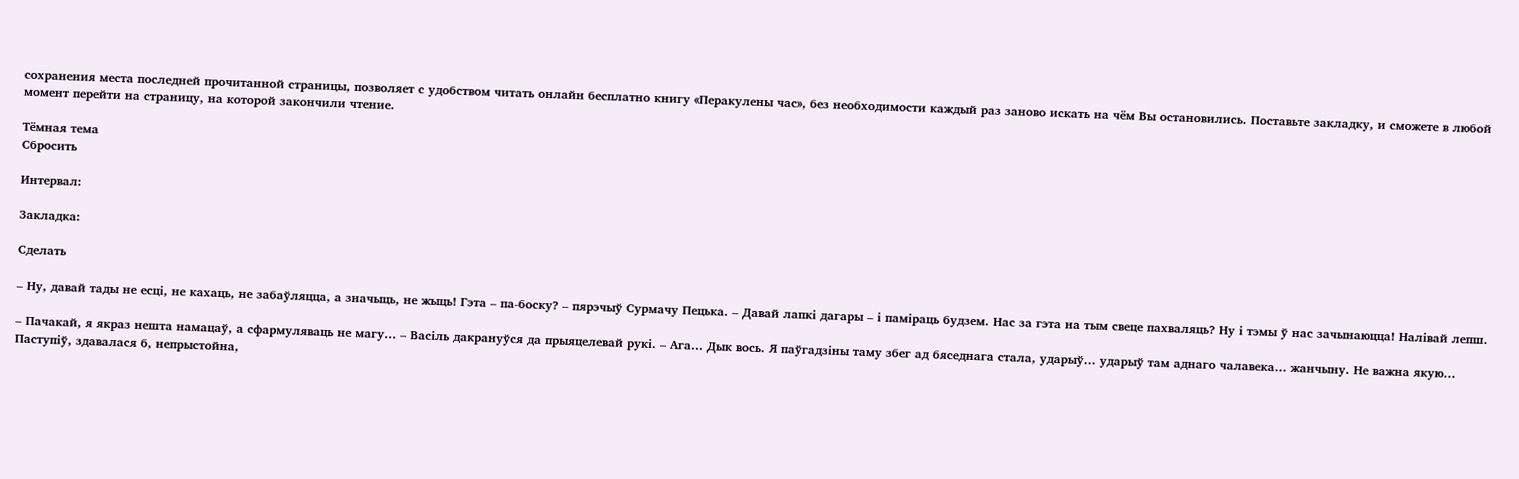сохранения места последней прочитанной страницы, позволяет с удобством читать онлайн бесплатно книгу «Перакулены час», без необходимости каждый раз заново искать на чём Вы остановились. Поставьте закладку, и сможете в любой момент перейти на страницу, на которой закончили чтение.

Тёмная тема
Сбросить

Интервал:

Закладка:

Сделать

– Ну, давай тады не есці, не кахаць, не забаўляцца, а значыць, не жыць! Гэта – па-боску? – пярэчыў Сурмачу Пецька. – Давай лапкі дагары – і паміраць будзем. Нас за гэта на тым свеце пахваляць? Ну і тэмы ў нас зачынаюцца! Налівай лепш.

– Пачакай, я якраз нешта намацаў, а сфармуляваць не магу… – Васіль дакрануўся да прыяцелевай рукі. – Ага… Дык вось. Я паўгадзіны таму збег ад бяседнага стала, ударыў… ударыў там аднаго чалавека… жанчыну. Не важна якую… Паступіў, здавалася б, непрыстойна,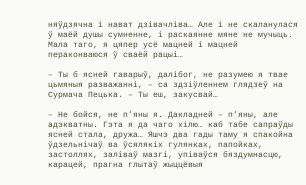няўдзячна і нават дзівачліва… Але і не скаланулася ў маёй душы сумненне, і раскаянне мяне не мучыць. Мала таго, я цяпер усё мацней і мацней пераконваюся ў сваёй рацыі…

– Ты б ясней гаварыў, далібог, не разумею я твае цьмяныя разважанні, – са здзіўленнем глядзеў на Сурмача Пецька. – Ты еш, закусвай…

– Не бойся, не п’яны я. Дакладней – п’яны, але адэкватны. Гэта я да чаго хілю… каб табе сапраўды ясней стала, дружа… Яшчэ два гады таму я спакойна ўдзельнічаў ва ўсялякіх гулянках, папойках, застоллях, заліваў мазгі, упіваўся бяздумнасцю, карацей, прагна глытаў жыццёвыя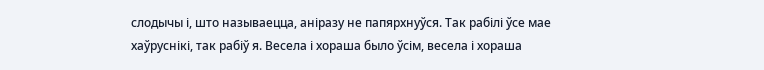слодычы і, што называецца, аніразу не папярхнуўся. Так рабілі ўсе мае хаўруснікі, так рабіў я. Весела і хораша было ўсім, весела і хораша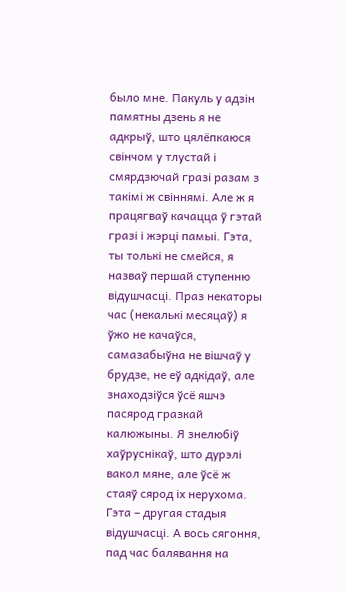было мне. Пакуль у адзін памятны дзень я не адкрыў, што цялёпкаюся свінчом у тлустай і смярдзючай гразі разам з такімі ж свіннямі. Але ж я працягваў качацца ў гэтай гразі і жэрці памыі. Гэта, ты толькі не смейся, я назваў першай ступенню відушчасці. Праз некаторы час (некалькі месяцаў) я ўжо не качаўся, самазабыўна не вішчаў у брудзе, не еў адкідаў, але знаходзіўся ўсё яшчэ пасярод гразкай калюжыны. Я знелюбіў хаўруснікаў, што дурэлі вакол мяне, але ўсё ж стаяў сярод іх нерухома. Гэта – другая стадыя відушчасці. А вось сягоння, пад час балявання на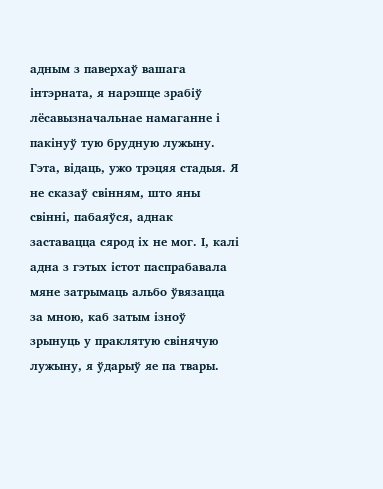адным з паверхаў вашага інтэрната, я нарэшце зрабіў лёсавызначальнае намаганне і пакінуў тую брудную лужыну. Гэта, відаць, ужо трэцяя стадыя. Я не сказаў свінням, што яны свінні, пабаяўся, аднак заставацца сярод іх не мог. І, калі адна з гэтых істот паспрабавала мяне затрымаць альбо ўвязацца за мною, каб затым ізноў зрынуць у праклятую свінячую лужыну, я ўдарыў яе па твары.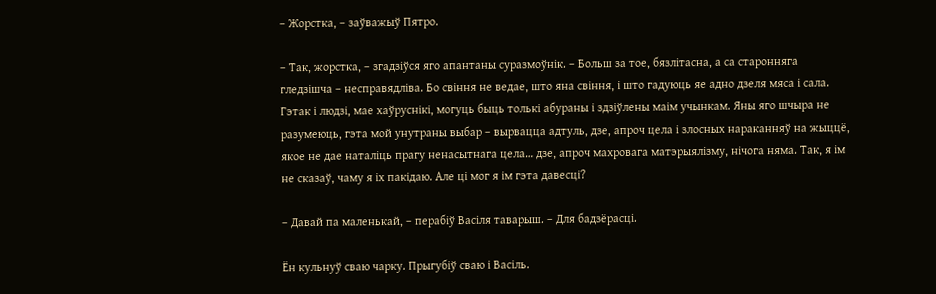– Жорстка, – заўважыў Пятро.

– Так, жорстка, – згадзіўся яго апантаны суразмоўнік. – Больш за тое, бязлітасна, а са старонняга гледзішча – несправядліва. Бо свіння не ведае, што яна свіння, і што гадуюць яе адно дзеля мяса і сала. Гэтак і людзі, мае хаўруснікі, могуць быць толькі абураны і здзіўлены маім учынкам. Яны яго шчыра не разумеюць, гэта мой унутраны выбар – вырвацца адтуль, дзе, апроч цела і злосных нараканняў на жыццё, якое не дае наталіць прагу ненасытнага цела… дзе, апроч махровага матэрыялізму, нічога няма. Так, я ім не сказаў, чаму я іх пакідаю. Але ці мог я ім гэта давесці?

– Давай па маленькай, – перабіў Васіля таварыш. – Для бадзёрасці.

Ён кульнуў сваю чарку. Прыгубіў сваю і Васіль.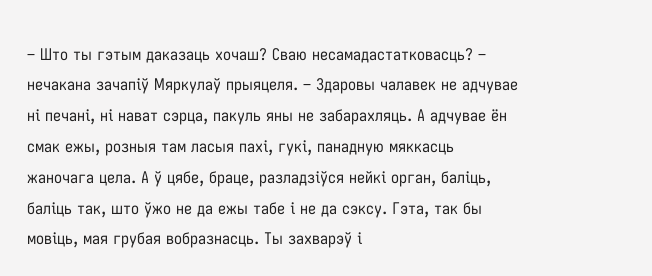– Што ты гэтым даказаць хочаш? Сваю несамадастатковасць? – нечакана зачапіў Мяркулаў прыяцеля. – Здаровы чалавек не адчувае ні печані, ні нават сэрца, пакуль яны не забарахляць. А адчувае ён смак ежы, розныя там ласыя пахі, гукі, панадную мяккасць жаночага цела. А ў цябе, браце, разладзіўся нейкі орган, баліць, баліць так, што ўжо не да ежы табе і не да сэксу. Гэта, так бы мовіць, мая грубая вобразнасць. Ты захварэў і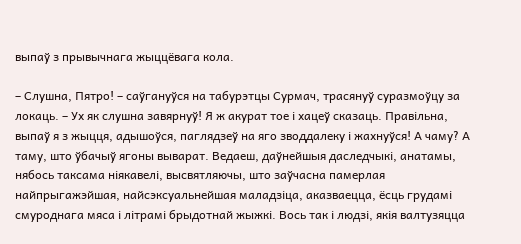выпаў з прывычнага жыццёвага кола.

– Слушна, Пятро! – саўгануўся на табурэтцы Сурмач, трасянуў суразмоўцу за локаць. – Ух як слушна завярнуў! Я ж акурат тое і хацеў сказаць. Правільна, выпаў я з жыцця, адышоўся, паглядзеў на яго зводдалеку і жахнуўся! А чаму? А таму, што ўбачыў ягоны выварат. Ведаеш, даўнейшыя даследчыкі, анатамы, нябось таксама ніякавелі, высвятляючы, што заўчасна памерлая найпрыгажэйшая, найсэксуальнейшая маладзіца, аказваецца, ёсць грудамі смуроднага мяса і літрамі брыдотнай жыжкі. Вось так і людзі, якія валтузяцца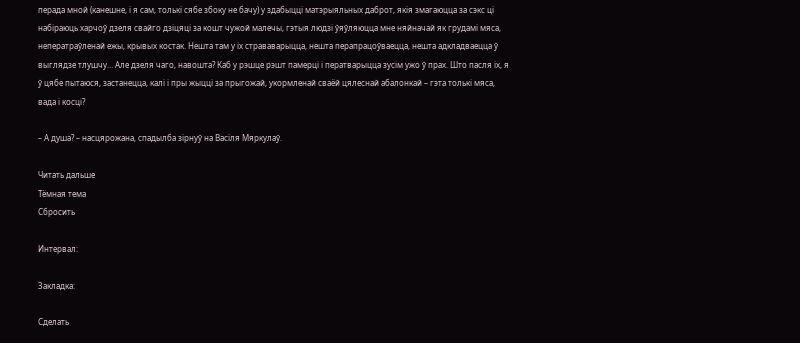перада мной (канешне, і я сам, толькі сябе збоку не бачу) у здабыцці матэрыяльных даброт, якія змагаюцца за сэкс ці набіраюць харчоў дзеля свайго дзіцяці за кошт чужой малечы, гэтыя людзі ўяўляюцца мне няйначай як грудамі мяса, неператраўленай ежы, крывых костак. Нешта там у іх страваварыцца, нешта перапрацоўваецца, нешта адкладваецца ў выглядзе тлушчу… Але дзеля чаго, навошта? Каб у рэшце рэшт памерці і ператварыцца зусім ужо ў прах. Што пасля іх, я ў цябе пытаюся, застанецца, калі і пры жыцці за прыгожай, укормленай сваёй цялеснай абалонкай – гэта толькі мяса, вада і косці?

– А душа? – насцярожана, спадылба зірнуў на Васіля Мяркулаў.

Читать дальше
Тёмная тема
Сбросить

Интервал:

Закладка:

Сделать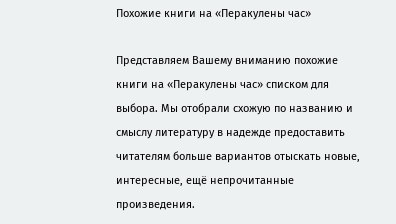Похожие книги на «Перакулены час»

Представляем Вашему вниманию похожие книги на «Перакулены час» списком для выбора. Мы отобрали схожую по названию и смыслу литературу в надежде предоставить читателям больше вариантов отыскать новые, интересные, ещё непрочитанные произведения.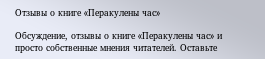Отзывы о книге «Перакулены час»

Обсуждение, отзывы о книге «Перакулены час» и просто собственные мнения читателей. Оставьте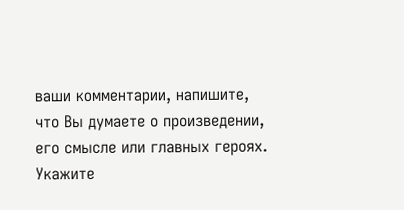ваши комментарии, напишите, что Вы думаете о произведении, его смысле или главных героях. Укажите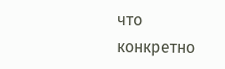что конкретно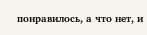понравилось, а что нет, и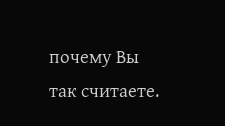почему Вы так считаете.